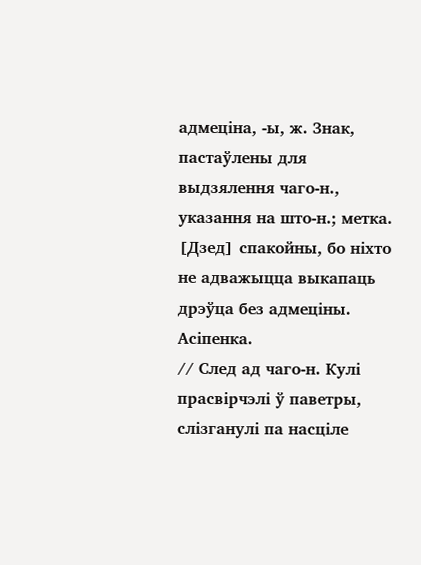адмеціна, -ы, ж. Знак, пастаўлены для выдзялення чаго-н., указання на што-н.; метка. [Дзед] спакойны, бо ніхто не адважыцца выкапаць дрэўца без адмеціны. Асіпенка.
// След ад чаго-н. Кулі прасвірчэлі ў паветры, слізганулі па насціле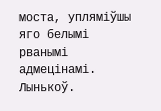моста, упляміўшы яго белымі рванымі адмецінамі. Лынькоў.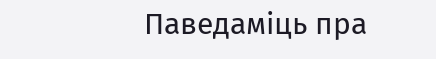Паведаміць пра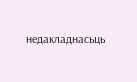недакладнасьць